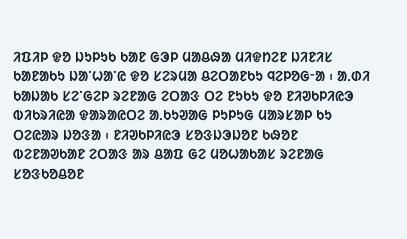ᱤᱯᱤᱞ ᱫᱚ ᱡᱩᱞᱩᱠ ᱠᱟᱱ ᱜᱳᱞ ᱢᱟᱪᱷᱟ ᱢᱤᱫᱴᱮᱱ ᱡᱤᱱᱤᱥ ᱠᱟᱱᱟᱠᱩ ᱡᱟᱸᱦᱟᱸᱭ ᱫᱚ ᱥᱮᱨᱢᱟ ᱪᱮᱛᱟᱱᱠᱩ ᱧᱮᱞᱚᱜᱼᱟ ᱾ ᱟᱹᱰᱤ ᱠᱟᱡᱟᱠ ᱥᱮᱸᱜᱮᱞ ᱨᱮᱱᱟᱜ ᱮᱛᱟᱝ ᱛᱮ ᱱᱩᱠᱩ ᱫᱚ ᱱᱤᱣᱠᱞᱤᱭᱳ ᱵᱤᱠᱨᱤᱭᱟ ᱫᱟᱨᱟᱭᱛᱮ ᱟᱹᱠᱩᱣᱟᱜ ᱞᱩᱞᱩᱜ ᱢᱟᱨᱥᱟᱞ ᱠᱩ ᱛᱮᱭᱟᱨ ᱡᱚᱝᱟ ᱾ ᱱᱤᱣᱠᱞᱤᱭᱳ ᱥᱚᱝᱡᱳᱡᱚᱱ ᱠᱷᱚᱱ ᱵᱮᱱᱟᱣᱠᱟᱱ ᱮᱛᱟᱝ ᱟᱨ ᱪᱟᱯ ᱜᱮ ᱢᱚᱦᱟᱠᱟᱥ ᱨᱮᱱᱟᱜ ᱥᱚᱝᱠᱚᱪᱚᱱ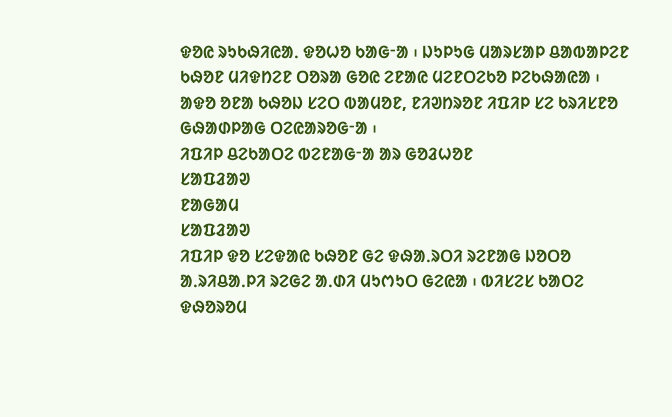ᱫᱚᱭ ᱨᱩᱠᱷᱤᱭᱟᱹ ᱫᱚᱦᱚ ᱠᱟᱜᱼᱟ ᱾ ᱡᱩᱞᱩᱜ ᱢᱟᱨᱥᱟᱞ ᱪᱟᱵᱟᱞᱮᱱ ᱠᱷᱚᱱ ᱢᱤᱫᱴᱮᱱ ᱛᱚᱨᱟ ᱜᱚᱭ ᱮᱱᱟᱭ ᱢᱮᱱᱛᱮᱠᱚ ᱞᱮᱠᱷᱟᱭᱟ ᱾ ᱟᱫᱚ ᱚᱱᱟ ᱠᱷᱚᱡ ᱥᱮᱛ ᱵᱟᱢᱚᱱ, ᱱᱤᱣᱴᱨᱚᱱ ᱤᱯᱤᱞ ᱥᱮ ᱠᱨᱤᱥᱱᱚ ᱜᱷᱟᱰᱞᱟᱜ ᱛᱮᱭᱟᱨᱚᱜᱼᱟ ᱾
ᱤᱯᱤᱞ ᱪᱮᱠᱟᱛᱮ ᱵᱮᱱᱟᱜᱼᱟ ᱟᱨ ᱜᱚᱲᱦᱚᱱ
ᱥᱟᱯᱲᱟᱣ
ᱱᱟᱜᱟᱢ
ᱥᱟᱯᱲᱟᱣ
ᱤᱯᱤᱞ ᱫᱚ ᱥᱮᱫᱟᱭ ᱠᱷᱚᱱ ᱜᱮ ᱫᱷᱟᱹᱨᱛᱤ ᱨᱮᱱᱟᱜ ᱡᱚᱛᱚ ᱟᱹᱨᱤᱪᱟᱹᱞᱤ ᱨᱮᱜᱮ ᱟᱹᱰᱤ ᱢᱩᱬᱩᱛ ᱜᱮᱭᱟ ᱾ ᱵᱤᱥᱮᱥ ᱠᱟᱛᱮ ᱫᱷᱚᱨᱚᱢ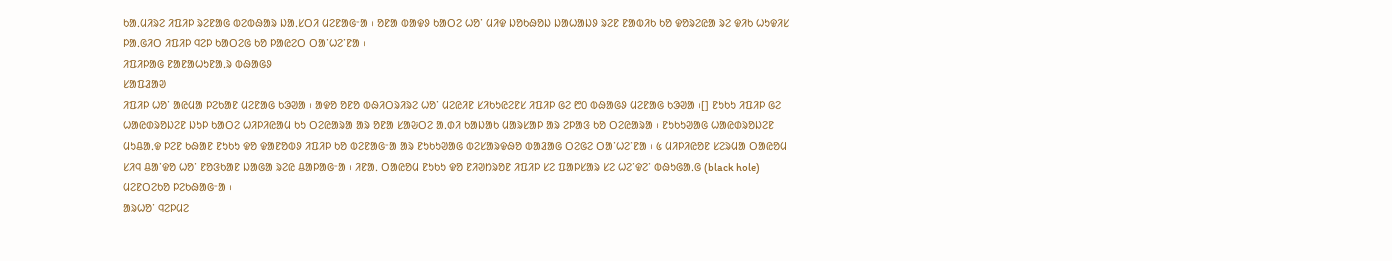ᱠᱟᱹᱢᱤᱨᱮ ᱤᱯᱤᱞ ᱨᱮᱱᱟᱜ ᱵᱮᱵᱷᱟᱨ ᱡᱟᱹᱥᱛᱤ ᱢᱮᱱᱟᱜᱼᱟ ᱾ ᱚᱱᱟ ᱵᱟᱫᱽ ᱠᱟᱛᱮ ᱦᱚᱸ ᱢᱤᱫ ᱡᱚᱠᱷᱚᱡ ᱡᱟᱦᱟᱡᱽ ᱨᱮᱱ ᱱᱟᱵᱤᱠ ᱠᱚ ᱫᱚᱨᱮᱭᱟ ᱨᱮ ᱫᱤᱠ ᱦᱩᱫᱤᱥ ᱞᱟᱹᱜᱤᱛ ᱤᱯᱤᱞ ᱧᱮᱞ ᱠᱟᱛᱮᱜ ᱠᱚ ᱞᱟᱭᱮᱛ ᱛᱟᱸᱦᱮᱸᱱᱟ ᱾
ᱤᱯᱤᱞᱟᱜ ᱱᱟᱱᱟᱦᱩᱱᱟᱹᱨ ᱵᱷᱟᱜᱽ
ᱥᱟᱯᱲᱟᱣ
ᱤᱯᱤᱞ ᱦᱚᱸ ᱟᱭᱢᱟ ᱞᱮᱠᱟᱱ ᱢᱮᱱᱟᱜ ᱠᱳᱣᱟ ᱾ ᱟᱫᱚ ᱚᱱᱚ ᱵᱷᱤᱛᱨᱤᱨᱮ ᱦᱚᱸ ᱢᱮᱭᱤᱱ ᱥᱤᱠᱩᱭᱮᱱᱥ ᱤᱯᱤᱞ ᱜᱮ ᱘᱐ ᱵᱷᱟᱜᱽ ᱢᱮᱱᱟᱜ ᱠᱳᱣᱟ ᱾[] ᱱᱩᱠᱩ ᱤᱯᱤᱞ ᱜᱮ ᱦᱟᱭᱰᱨᱚᱡᱮᱱ ᱡᱩᱞ ᱠᱟᱛᱮ ᱦᱤᱞᱤᱭᱟᱢ ᱠᱩ ᱛᱮᱭᱟᱨᱟ ᱟᱨ ᱚᱱᱟ ᱥᱟᱶᱛᱮ ᱟᱹᱰᱤ ᱠᱟᱡᱟᱠ ᱢᱟᱨᱥᱟᱞ ᱟᱨ ᱮᱞᱟᱝ ᱠᱚ ᱛᱮᱭᱟᱨᱟ ᱾ ᱱᱩᱠᱩᱣᱟᱜ ᱦᱟᱭᱰᱨᱚᱡᱮᱱ ᱢᱩᱪᱟᱹᱫ ᱞᱮᱱ ᱠᱷᱟᱱ ᱱᱩᱠᱩ ᱫᱚ ᱫᱟᱱᱚᱵᱽ ᱤᱯᱤᱞ ᱠᱚ ᱵᱮᱱᱟᱜᱼᱟ ᱟᱨ ᱱᱩᱠᱩᱣᱟᱜ ᱵᱮᱥᱟᱨᱫᱷᱚ ᱵᱟᱲᱟᱜ ᱛᱮᱜᱮ ᱛᱟᱸᱦᱮᱸᱱᱟ ᱾ ᱕ ᱢᱤᱞᱤᱭᱚᱱ ᱥᱮᱨᱢᱟ ᱛᱟᱭᱚᱢ ᱥᱤᱧ ᱪᱟᱸᱫᱚ ᱦᱚᱸ ᱱᱚᱝᱠᱟᱱ ᱡᱟᱜᱟ ᱨᱮᱭ ᱪᱟᱞᱟᱜᱼᱟ ᱾ ᱤᱱᱟᱹ ᱛᱟᱭᱚᱢ ᱱᱩᱠᱩ ᱫᱚ ᱱᱤᱣᱴᱨᱚᱱ ᱤᱯᱤᱞ ᱥᱮ ᱯᱟᱞᱥᱟᱨ ᱥᱮ ᱦᱮᱸᱫᱮᱸ ᱵᱷᱩᱜᱟᱹᱜ (black hole) ᱢᱮᱱᱛᱮᱠᱚ ᱞᱮᱠᱷᱟᱜᱼᱟ ᱾
ᱟᱨᱦᱚᱸ ᱧᱮᱞᱢᱮ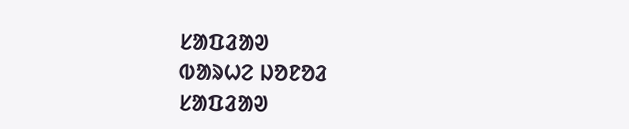ᱥᱟᱯᱲᱟᱣ
ᱵᱟᱨᱦᱮ ᱡᱚᱱᱚᱲ
ᱥᱟᱯᱲᱟᱣ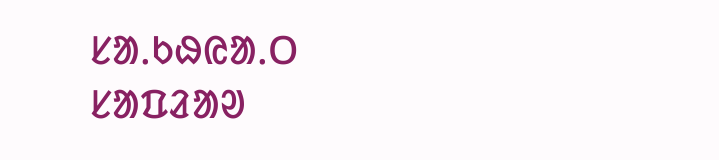ᱥᱟᱹᱠᱷᱭᱟᱹᱛ
ᱥᱟᱯᱲᱟᱣ